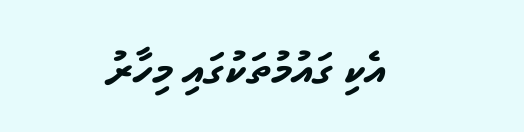އެކި ގައުމުތަކުގައި މިހާރު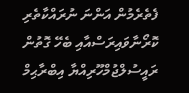ފެތެރެމުން އަންނަ ނުރައްކާތެރި ކޮރޯނާވައިރަސްއާއި ބެހޭ ގޮތުން ރައީސުލްޖުމްހޫރިއްޔާ އިބްރާޙިމް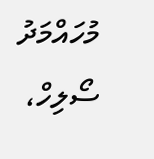މުހައްމަދު ސޯލިހް،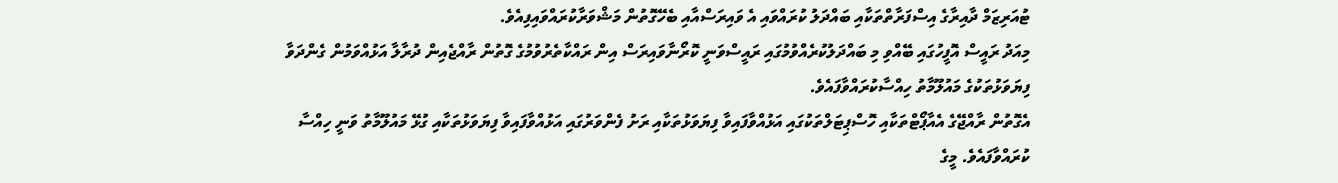ޓުއަރިޒަމް ދާއިރާގެ އިސްފަރާތްތަކާއި ބައްދަލު ކުރައްވައި އެ ވައިރަސްއާއި ބެހޭގޮތުން މަޝްވަރާކުރައްވައިފިއެވެ.
މިއަދު ރައީސް އޮފީހުގައި ބޭއްވި މި ބައްދަލުކުރެއްވުމުގައި ރައީސްވަނީ ކޮރޯނާވައިރަސް އިން ރައްކާތެރުވުމުގެ ގޮތުން ރާއްޖެއިން ދުރާލާ އަޅުއްވަމުން ގެންދަވާ ފިޔަވަޅުތަކުގެ މައުލޫމާތު ހިއްސާކުރައްވާފައެވެ.
އެގޮތުން ރާއްޖޭގެ އެއާޕޯޓްތަކާއި ހޮސްޕިޓަލްތަކުގައި އަޅުއްވާފައިވާ ފިޔަވަޅުތަކާއި ރަށު ފެންވަރުގައި އަޅުއްވާފައިވާ ފިޔަވަޅުތަކާއި ގުޅޭ މައުލޫމާތު ވަނީ ހިއްސާ ކުރައްވާފައެވެ. މީގެ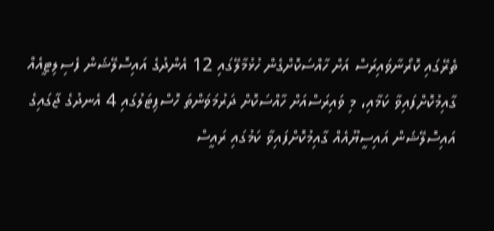ތެރޭގައި ކޮރޯނާވައިރަސް އަށް ހާއްސަކޮށްގެން ހުޅުމާލޭގައި 12 އެންދުގެ އައިސޮލޭޝަން ފެސިލިޓީއެއް ގާއިމުކޮށްފައިވާ ކަމާއި، މި ވައިރަސްއަށް ހާއްސަކޮށް ދަރުމަވަންތަ ހޮސްޕިޓަލުގައި 4 އެނދުގެ ޖާގައިގެ އައިސޮލޭޝަން އައިސީޔޫއެއް ގާއިމުކޮށްފައިވާ ކަމުގައި ރައީސް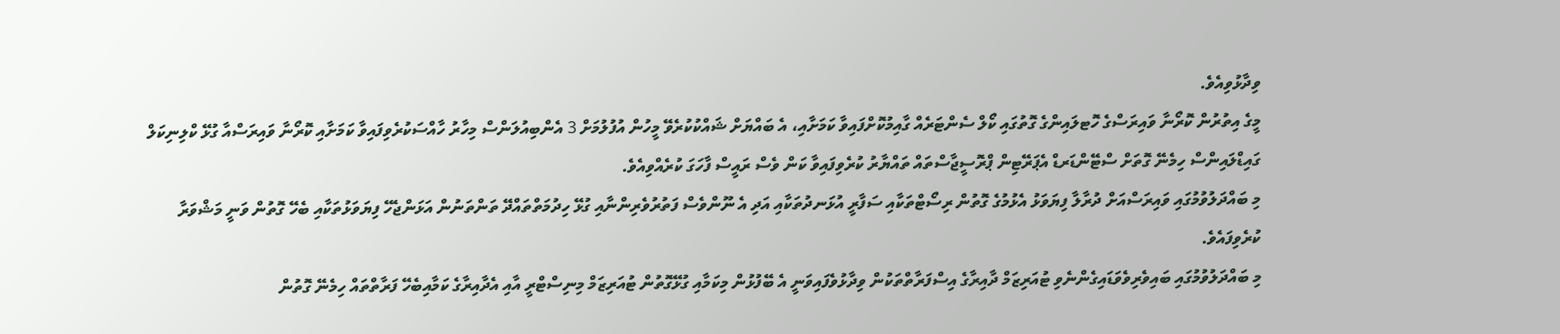ވިދާޅުވިއެވެ.
މީގެ އިތުރުން ކޮރޯނާ ވައިރަސްގެ ހޮޓލައިންގެ ގޮތުގައި ކޯލް ސެންޓަރެއް ގާއިމުކޮށްފައިވާ ކަމަށާއި، އެ ބައްޔަށް ޝައްކުކުރެވޭ މީހުން އުފުލުމަށް 3 އެންބިއުލަންސް މިހާރު ހާއްސަކުރެވިފައިވާ ކަމަށާއި ކޮރޯނާ ވައިރަސްއާ ގުޅޭ ކްލިނިކަލް ގައިޑްލައިންސް ހިމެނޭ ގޮތަށް ސްޓޭންޑަރޑް އެޕަރޭޓިން ޕްރޮސީޖާސްތައް ތައްޔާރު ކުރެވިފައިވާ ކަން ވެސް ރައީސް ފާހަގަ ކުރެއްވިއެވެ.
މި ބައްދަލުވުމުގައި ވައިރަސްއަށް ދުރާލާ ފިޔަވަޅު އެޅުމުގެ ގޮތުން ރިސޯޓްތަކާއި ސަފާރީ އުޅަނދުތަކާއި އަދި އެ ނޫންވެސް ފަތުރުވެރިންނާއި ގުޅޭ ހިދުމަތްތައްދޭ ތަންތަނުން އަޅަންޖެހޭ ފިޔަވަޅުތަކާއި ބެހޭ ގޮތުން ވަނީ މަޝްވަރާ ކުރެވިފައެވެ.
މި ބައްދަލުވުމުގައި ބައިވެރިވެވަޑައިގެންނެވި ޓުއަރިޒަމް ދާއިރާގެ އިސްފަރާތްތަކުން ވިދާޅުވެފައިވަނީ އެ ބޭފުޅުން މިކަމާއި ގުޅޭގޮތުން ޓުއަރިޒަމް މިނިސްޓްރީ އާއި އެދާއިރާގެ ކަމާއިބެހޭ ފަރާތްތައް ހިމެނޭ ގޮތުން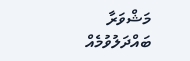މަޝްވަރާ ބައްދަލުވުމެއް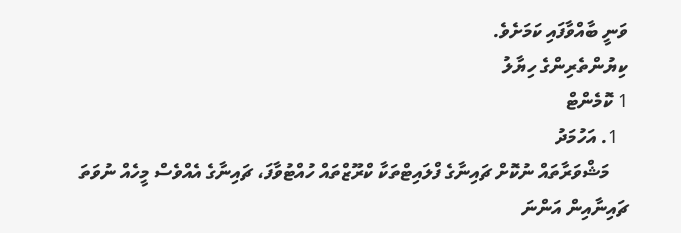ވަނީ ބާއްވާފައި ކަމަށެވެ.
ކިޔުންތެރިންގެ ހިޔާލު
1 ކޮމެންޓް
  1. އަހުމަދު
    މަޝްވަރާތައް ނުކޮށް ޗައިނާގެ ފްލައިޓްތަކާ ކްރޫޒްތައް ހުއްޓުވާފަ، ޗައިނާގެ އެއްވެސް މީހެއް ނުވަތަ ޗައިނާއިން އަންނަ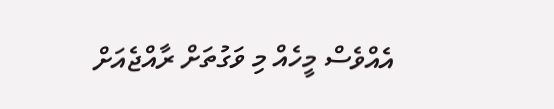އެއްވެސް މީހެއް މި ވަގުތަށް ރާއްޖެއަށް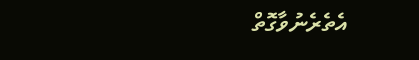އެތެރެނުވާގޮތް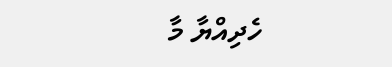ހެދިއްޔާ މާ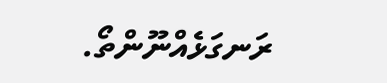ރަނގަޅެއްނޫންތޯ.